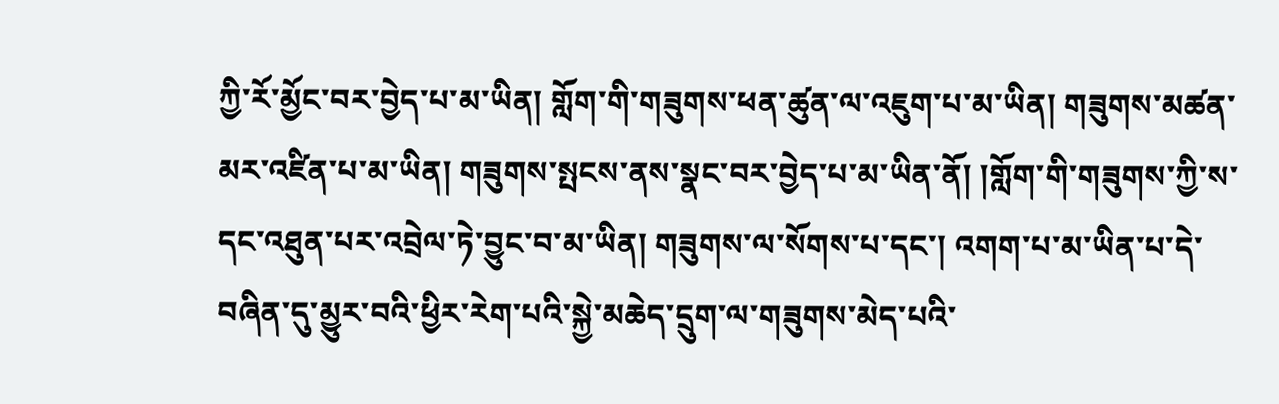ཀྱི་རོ་མྱོང་བར་བྱེད་པ་མ་ཡིན། གློག་གི་གཟུགས་ཕན་ཚུན་ལ་འཇུག་པ་མ་ཡིན། གཟུགས་མཚན་མར་འཛིན་པ་མ་ཡིན། གཟུགས་སྤངས་ནས་སྣང་བར་བྱེད་པ་མ་ཡིན་ནོ། །གློག་གི་གཟུགས་ཀྱི་ས་དང་འཐུན་པར་འབྲེལ་ཏེ་བྱུང་བ་མ་ཡིན། གཟུགས་ལ་སོགས་པ་དང་། འགག་པ་མ་ཡིན་པ་དེ་བཞིན་དུ་མྱུར་བའི་ཕྱིར་རེག་པའི་སྐྱེ་མཆེད་དྲུག་ལ་གཟུགས་མེད་པའི་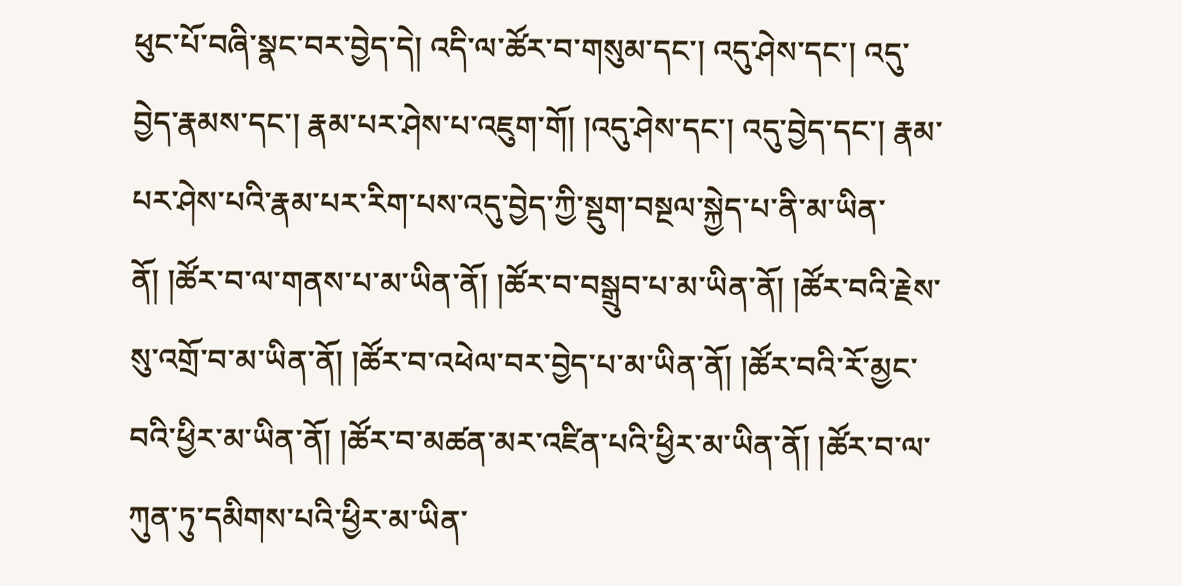ཕུང་པོ་བཞི་སྣང་བར་བྱེད་དེ། འདི་ལ་ཚོར་བ་གསུམ་དང་། འདུ་ཤེས་དང་། འདུ་བྱེད་རྣམས་དང་། རྣམ་པར་ཤེས་པ་འཇུག་གོ། །འདུ་ཤེས་དང་། འདུ་བྱེད་དང་། རྣམ་པར་ཤེས་པའི་རྣམ་པར་རིག་པས་འདུ་བྱེད་ཀྱི་སྡུག་བསྔལ་སྐྱེད་པ་ནི་མ་ཡིན་ནོ། །ཚོར་བ་ལ་གནས་པ་མ་ཡིན་ནོ། །ཚོར་བ་བསྒྲུབ་པ་མ་ཡིན་ནོ། །ཚོར་བའི་རྗེས་སུ་འགྲོ་བ་མ་ཡིན་ནོ། །ཚོར་བ་འཕེལ་བར་བྱེད་པ་མ་ཡིན་ནོ། །ཚོར་བའི་རོ་མྱང་བའི་ཕྱིར་མ་ཡིན་ནོ། །ཚོར་བ་མཚན་མར་འཛིན་པའི་ཕྱིར་མ་ཡིན་ནོ། །ཚོར་བ་ལ་ཀུན་ཏུ་དམིགས་པའི་ཕྱིར་མ་ཡིན་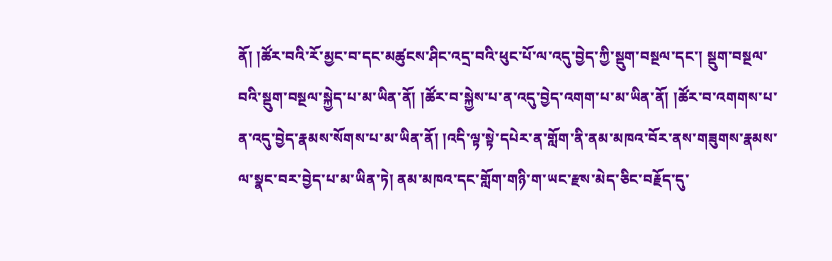ནོ། །ཚོར་བའི་རོ་མྱང་བ་དང་མཚུངས་ཤིང་འདྲ་བའི་ཕུང་པོ་ལ་འདུ་བྱེད་ཀྱི་སྡུག་བསྔལ་དང་། སྡུག་བསྔལ་བའི་སྡུག་བསྔལ་སྐྱེད་པ་མ་ཡིན་ནོ། །ཚོར་བ་སྐྱེས་པ་ན་འདུ་བྱེད་འགག་པ་མ་ཡིན་ནོ། །ཚོར་བ་འགགས་པ་ན་འདུ་བྱེད་རྣམས་སོགས་པ་མ་ཡིན་ནོ། །འདི་ལྟ་སྟེ་དཔེར་ན་གློག་ནི་ནམ་མཁའ་བོར་ནས་གཟུགས་རྣམས་ལ་སྣང་བར་བྱེད་པ་མ་ཡིན་ཏེ། ནམ་མཁའ་དང་གློག་གཉི་ག་ཡང་རྫས་མེད་ཅིང་བརྗོད་དུ་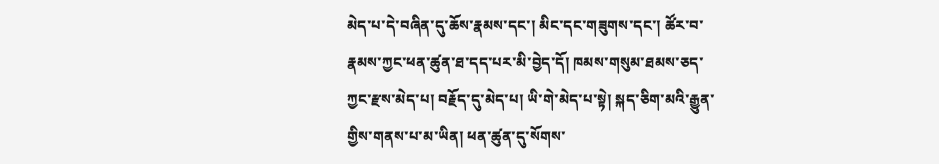མེད་པ་དེ་བཞིན་དུ་ཆོས་རྣམས་དང་། མིང་དང་གཟུགས་དང་། ཚོར་བ་རྣམས་ཀྱང་ཕན་ཚུན་ཐ་དད་པར་མི་བྱེད་དོ། ཁམས་གསུམ་ཐམས་ཅད་ཀྱང་རྫས་མེད་པ། བརྗོད་དུ་མེད་པ། ཡི་གེ་མེད་པ་སྟེ། སྐད་ཅིག་མའི་རྒྱུན་གྱིས་གནས་པ་མ་ཡིན། ཕན་ཚུན་དུ་སོགས་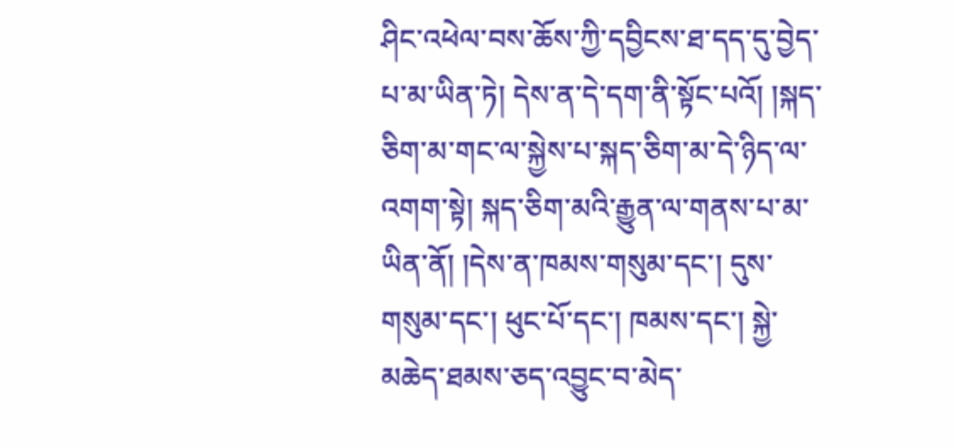ཤིང་འཕེལ་བས་ཆོས་ཀྱི་དབྱིངས་ཐ་དད་དུ་བྱེད་པ་མ་ཡིན་ཏེ། དེས་ན་དེ་དག་ནི་སྟོང་པའོ། །སྐད་ཅིག་མ་གང་ལ་སྐྱེས་པ་སྐད་ཅིག་མ་དེ་ཉིད་ལ་འགག་སྟེ། སྐད་ཅིག་མའི་རྒྱུན་ལ་གནས་པ་མ་ཡིན་ནོ། །དེས་ན་ཁམས་གསུམ་དང་། དུས་གསུམ་དང་། ཕུང་པོ་དང་། ཁམས་དང་། སྐྱེ་མཆེད་ཐམས་ཅད་འབྱུང་བ་མེད་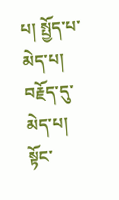པ། སྤྱོད་པ་མེད་པ། བརྗོད་དུ་མེད་པ། སྟོང་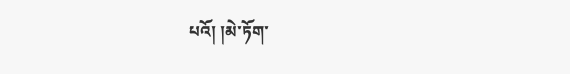པའོ། །མེ་ཏོག་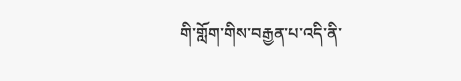གི་གློག་གིས་བརྒྱན་པ་འདི་ནི་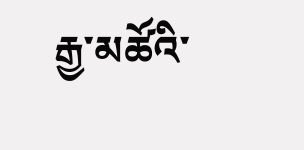རྒྱ་མཚོའི་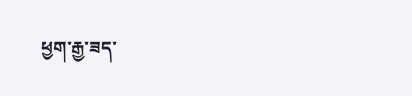ཕྱག་རྒྱ་ཟད་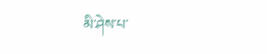མི་ཤེས་པ་